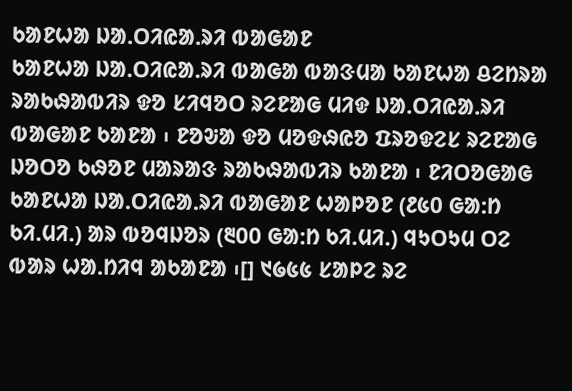ᱠᱟᱱᱦᱟ ᱡᱟᱹᱛᱤᱭᱟᱹᱨᱤ ᱵᱟᱜᱟᱱ
ᱠᱟᱱᱦᱟ ᱡᱟᱹᱛᱤᱭᱟᱹᱨᱤ ᱵᱟᱜᱟ ᱵᱟᱝᱢᱟ ᱠᱟᱱᱦᱟ ᱪᱮᱴᱨᱟ ᱨᱟᱠᱷᱟᱵᱤᱨ ᱫᱚ ᱥᱤᱧᱚᱛ ᱨᱮᱱᱟᱜ ᱢᱤᱫ ᱡᱟᱹᱛᱤᱭᱟᱹᱨᱤ ᱵᱟᱜᱟᱱ ᱠᱟᱱᱟ ᱾ ᱱᱚᱶᱟ ᱫᱚ ᱢᱚᱫᱷᱭᱚ ᱯᱨᱚᱫᱮᱥ ᱨᱮᱱᱟᱜ ᱡᱚᱛᱚ ᱠᱷᱚᱱ ᱢᱟᱨᱟᱝ ᱨᱟᱠᱷᱟᱵᱤᱨ ᱠᱟᱱᱟ ᱾ ᱱᱤᱛᱚᱜᱟᱜ ᱠᱟᱱᱦᱟ ᱡᱟᱹᱛᱤᱭᱟᱹᱨᱤ ᱵᱟᱜᱟᱱ ᱦᱟᱞᱚᱱ (᱒᱕᱐ ᱜᱟᱺᱴ ᱠᱤᱹᱢᱤᱹ) ᱟᱨ ᱵᱚᱧᱡᱚᱨ (᱓᱐᱐ ᱜᱟᱺᱴ ᱠᱤᱹᱢᱤᱹ) ᱧᱩᱛᱩᱢ ᱛᱮ ᱵᱟᱨ ᱦᱟᱹᱴᱤᱧ ᱟᱠᱟᱱᱟ ᱾[] ᱑᱙᱕᱕ ᱥᱟᱞᱮ ᱨᱮ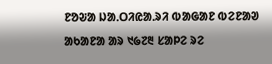ᱱᱚᱶᱟ ᱡᱟᱹᱛᱤᱭᱟᱹᱨᱤ ᱵᱟᱜᱟᱱ ᱵᱮᱱᱟᱣ ᱟᱠᱟᱱᱟ ᱟᱨ ᱑᱙᱗᱓ ᱥᱟᱞᱮ ᱨᱮ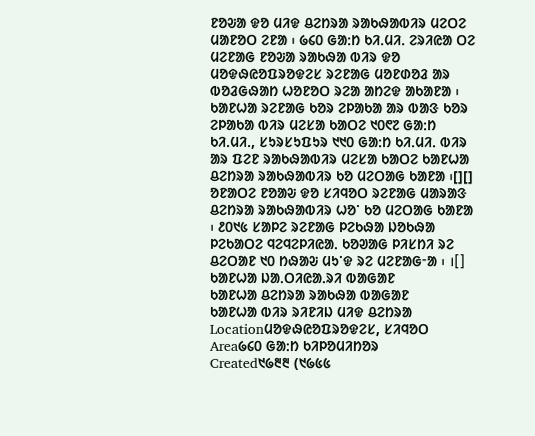ᱱᱚᱶᱟ ᱫᱚ ᱢᱤᱫ ᱪᱮᱴᱨᱟ ᱨᱟᱠᱷᱟᱵᱤᱨ ᱢᱮᱛᱮ ᱢᱟᱱᱚᱛ ᱮᱱᱟ ᱾ ᱙᱔᱐ ᱜᱟᱺᱴ ᱠᱤᱹᱢᱤᱹ ᱮᱨᱤᱭᱟ ᱛᱮ ᱢᱮᱱᱟᱜ ᱱᱚᱶᱟ ᱨᱟᱠᱷᱟ ᱵᱤᱨ ᱫᱚ ᱢᱚᱫᱷᱭᱚᱯᱨᱚᱫᱮᱥ ᱨᱮᱱᱟᱜ ᱢᱚᱱᱰᱚᱲ ᱟᱨ ᱵᱚᱲᱜᱷᱟᱴ ᱦᱚᱱᱚᱛ ᱨᱮᱟ ᱟᱴᱮᱫ ᱟᱠᱟᱱᱟ ᱾ ᱠᱟᱱᱦᱟ ᱨᱮᱱᱟᱜ ᱠᱚᱨ ᱮᱞᱟᱠᱟ ᱟᱨ ᱵᱟᱝ ᱠᱚᱨ ᱮᱞᱟᱠᱟ ᱵᱤᱨ ᱢᱮᱥᱟ ᱠᱟᱛᱮ ᱑᱐᱖᱗ ᱜᱟᱺᱴ ᱠᱤᱹᱢᱤᱹ, ᱥᱩᱨᱥᱩᱯᱩᱨ ᱑᱑᱐ ᱜᱟᱺᱴ ᱠᱤᱹᱢᱤᱹ ᱵᱤᱨ ᱟᱨ ᱯᱮᱱ ᱨᱟᱠᱷᱟᱵᱤᱨ ᱢᱮᱥᱟ ᱠᱟᱛᱮ ᱠᱟᱱᱦᱟ ᱪᱮᱴᱨᱟ ᱨᱟᱠᱷᱟᱵᱤᱨ ᱠᱚ ᱢᱮᱛᱟᱜ ᱠᱟᱱᱟ ᱾[][] ᱚᱱᱟᱛᱮ ᱱᱚᱟᱶ ᱫᱚ ᱥᱤᱧᱚᱛ ᱨᱮᱱᱟᱜ ᱢᱟᱨᱟᱝ ᱪᱮᱴᱨᱟ ᱨᱟᱠᱷᱟᱵᱤᱨ ᱦᱚᱸ ᱠᱚ ᱢᱮᱛᱟᱜ ᱠᱟᱱᱟ ᱾ ᱒᱐᱑᱕ ᱥᱟᱞᱮ ᱨᱮᱱᱟᱜ ᱞᱮᱠᱷᱟ ᱡᱚᱠᱷᱟ ᱞᱮᱠᱟᱛᱮ ᱧᱮᱧᱮᱞᱤᱭᱟᱹ ᱠᱚᱣᱟᱜ ᱞᱤᱥᱴᱤ ᱨᱮ ᱪᱮᱛᱟᱱ ᱑᱐ ᱴᱷᱟᱶ ᱢᱩᱸᱫ ᱨᱮ ᱢᱮᱱᱟᱜᱼᱟ ᱾ ।[]
ᱠᱟᱱᱦᱟ ᱡᱟᱹᱛᱤᱭᱟᱹᱨᱤ ᱵᱟᱜᱟᱱ
ᱠᱟᱱᱦᱟ ᱪᱮᱴᱨᱟ ᱨᱟᱠᱷᱟ ᱵᱟᱜᱟᱱ
ᱠᱟᱱᱦᱟ ᱵᱤᱨ ᱨᱤᱱᱤᱡ ᱢᱤᱫ ᱪᱮᱴᱨᱟ
Locationᱢᱚᱫᱷᱭᱚᱯᱨᱚᱫᱮᱥ, ᱥᱤᱧᱚᱛ
Area᱙᱔᱐ ᱜᱟᱺᱴ ᱠᱤᱞᱚᱢᱤᱴᱚᱨ
Created᱑᱙᱓᱓ (᱑᱙᱕᱕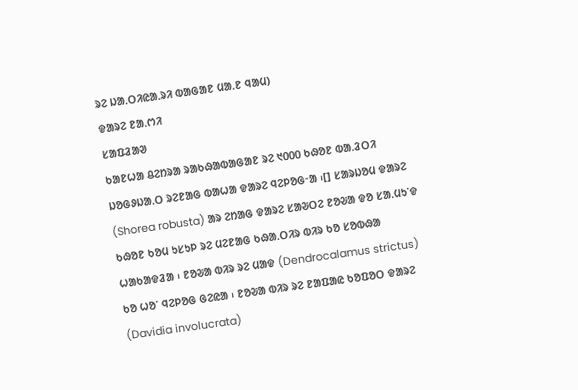ᱨᱮ ᱡᱟᱹᱛᱤᱭᱟᱹᱨᱤ ᱵᱟᱜᱟᱱ ᱢᱟᱹᱱ ᱧᱟᱢ)
ᱫᱟᱨᱮ ᱱᱟᱹᱬᱤ
ᱥᱟᱯᱲᱟᱣ
ᱠᱟᱱᱦᱟ ᱪᱮᱴᱨᱟ ᱨᱟᱠᱷᱟᱵᱟᱜᱟᱱ ᱨᱮ ᱑᱐᱐᱐ ᱠᱷᱚᱱ ᱵᱟᱹᱲᱛᱤ ᱡᱚᱜᱽᱡᱟᱹᱛ ᱨᱮᱱᱟᱜ ᱵᱟᱦᱟ ᱫᱟᱨᱮ ᱧᱮᱞᱚᱜᱼᱟ ᱾[] ᱥᱟᱨᱡᱚᱢ ᱫᱟᱨᱮ (Shorea robusta) ᱟᱨ ᱮᱴᱟᱜ ᱫᱟᱨᱮ ᱥᱟᱶᱛᱮ ᱱᱚᱶᱟ ᱫᱚ ᱥᱟᱹᱢᱩᱸᱫ ᱠᱷᱚᱱ ᱠᱚᱢ ᱩᱥᱩᱞ ᱨᱮ ᱢᱮᱱᱟᱜ ᱠᱷᱟᱹᱛᱤᱨ ᱵᱤᱨ ᱠᱚ ᱥᱚᱵᱷᱟ ᱦᱟᱠᱟᱫᱲᱟ ᱾ ᱱᱚᱶᱟ ᱵᱤᱨ ᱨᱮ ᱢᱟᱫ (Dendrocalamus strictus) ᱠᱚ ᱦᱚᱸ ᱧᱮᱞᱚᱜ ᱜᱮᱭᱟ ᱾ ᱱᱚᱶᱟ ᱵᱤᱨ ᱨᱮ ᱱᱟᱯᱟᱭ ᱠᱚᱯᱚᱛ ᱫᱟᱨᱮ (Davidia involucrata)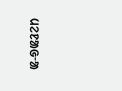ᱢᱮᱱᱟᱜᱼᱟ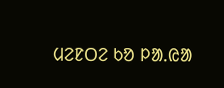ᱢᱮᱱᱛᱮ ᱠᱚ ᱞᱟᱹᱭᱟ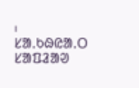᱾
ᱥᱟᱹᱠᱷᱭᱟᱹᱛ
ᱥᱟᱯᱲᱟᱣ